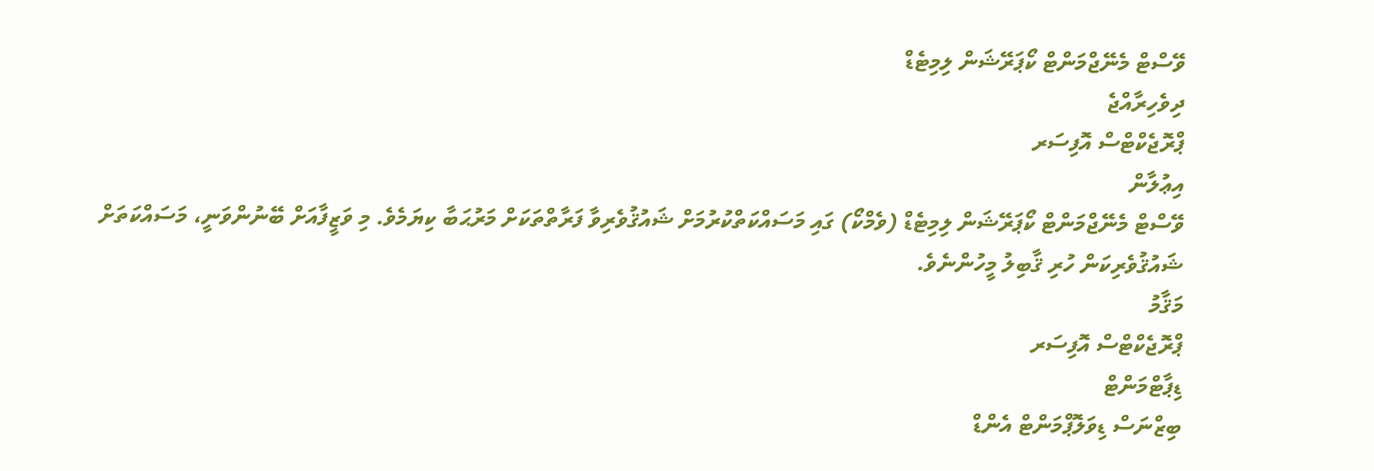ވޭސްޓް މެނޭޖްމަންޓް ކޯޕަރޭޝަން ލިމިޓެޑް
ދިވެހިރާއްޖެ
ޕްރޮޖެކްޓްސް އޮފިސަރ
އިޢުލާން
ވޭސްޓް މެނޭޖްމަންޓް ކޯޕަރޭޝަން ލިމިޓެޑް (ވެމްކޯ) ގައި މަސައްކަތްކުރުމަށް ޝައުޤުވެރިވާ ފަރާތްތަކަށް މަރުޙަބާ ކިޔަމެވެ. މި ވަޒީފާއަށް ބޭނުންވަނީ، މަސައްކަތަށް ޝައުޤުވެރިކަން ހުރި ޤާބިލު މީހުންނެވެ.
މަޤާމު
ޕްރޮޖެކްޓްސް އޮފިސަރ
ޑިޕާޓްމަންޓް
ބިޒްނަސް ޑިވަލޮޕްމަންޓް އެންޑް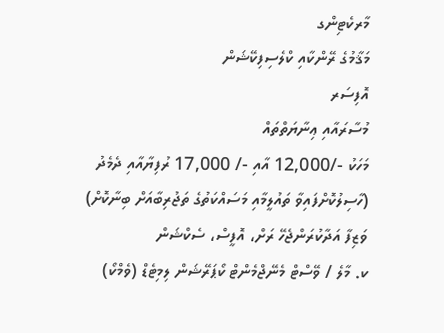މާރކެޓިންގ
މަޤާމުގެ ރޭންކާއި ކްލެސިފިކޭޝަން
އޮފިސަރ
މުސާރައާއި ޢިނާޔަތްތައް
މަހަކު -/12,000 އާއި -/ 17,000 ރުފިޔާއާއި ދެމެދު (ހާސިލުކޮށްފައިވާ ތައުލީމާއި މަސައްކަތުގެ ތަޖުރިބާއަށް ބިނާކޮށް)
ވަޒިފާ އަދާކުރަންޖެހޭ ރަށް، އޮފީސް، ސެކްޝަން
ކ. މާލެ / ވޭސްޓް މެނޭޖްމެންޓް ކޯޕަރޭޝަން ލިމިޓެޑް (ވެމްކޯ)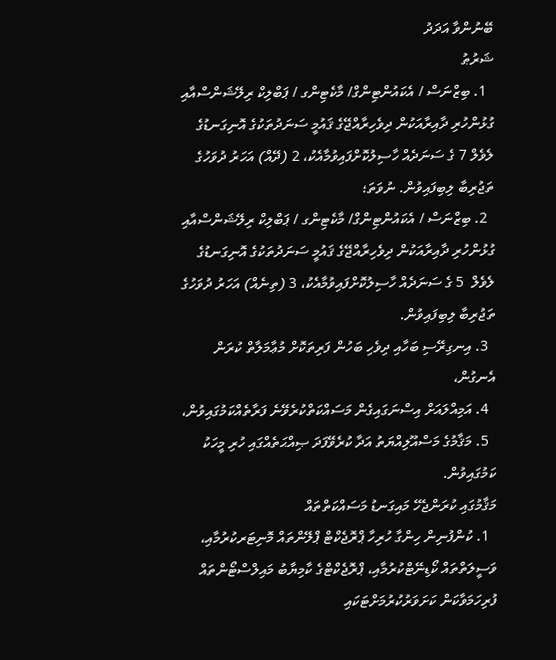ބޭނުންވާ އަދަދު
ޝަރުޠު
  1. ބިޒްނަސް / އެކައުންޓިންގް/ މާކެޓިންގ / ޕަބްލިކް ރިލޭޝަންސްއާއި ގުޅުންހުރި ދާއިރާއަކުން ދިވެހިރާއްޖޭގެ ޤައުމީ ސަނަދުތަކުގެ އޮނިގަނޑުގެ ލެވެލް 7 ގެ ސަނަދެއް ހާސިލުކޮށްފައިވުމާއެކު، 2 (ދޭއް) އަހަރު ދުވަހުގެ ތަޖުރިބާ ލިބިފައިވުން. ނުވަތަ؛
  2. ބިޒްނަސް / އެކައުންޓިންގް/ މާކެޓިންގ / ޕަބްލިކް ރިލޭޝަންސްއާއި ގުޅުންހުރި ދާއިރާއަކުން ދިވެހިރާއްޖޭގެ ޤައުމީ ސަނަދުތަކުގެ އޮނިގަނޑުގެ ލެވެލް  5 ގެ ސަނަދެއް ހާސިލުކޮށްފައިވުމާއެކު، 3 (ތިނެއް) އަހަރު ދުވަހުގެ ތަޖުރިބާ ލިބިފައިވުން.
  3. އިނގިރޭސި ބަހާއި ދިވެހި ބަހުން ފަރިތަކޮށް މުޢާމަލާތް ކުރަން އެނގުން،
  4. އަމިއްލައަށް އިސްނަގައިގެން މަސައްކަތްކުރެވޭނެ ފަރާތެއްކަމުގައިވުން،
  5. މަޤާމުގެ މަސްއޫލިއްޔަތު އަދާ ކުރެވޭފަދަ ޞިއްޙަތެއްގައި ހުރި މީހަކު ކަމުގައިވުން.
މަޤާމުގައި ކުރަންޖެހޭ މައިގަނޑު މަސައްކަތްތައް
  1. ކުންފުނިން ހިންގާ ހުރިހާ ޕްރޮޖެކްޓް ޕްލޭންތައް މޮނިޓަރކުރުމާއި، ވަސީލަތްތައް ކޯޑިނޭޓްކުރުމާއި، ޕްރޮޖެކްޓްގެ ކާމިޔާބު މައިލްސްޓޯންތައް ފުރިހަމަވާކަން ކަށަވަރުކުރުމަށްޓަކައި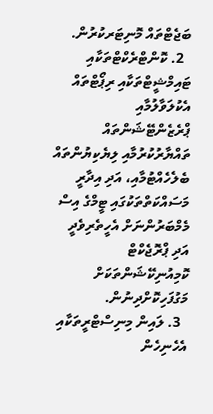ބަޖެޓްތައް މޮނިޓަރކުރުން.
  2. ކޮންޓްރެކްޓްތަކާއި ޓައިމްޝީޓްތަކާއި ރިޕޯޓްތައް އެކުލަވާލުމާއި ޕްރެޒެންޓޭޝަންތައް ތައްޔާރުކުރުމާއި ލިޔެކިޔުންތައް ބެލެހެއްޓުމާއި، އަދި އިދާރީ މަސައްކަތްތަކުގައި ޓީމްގެ އިސް މެމްބަރުންނަށް އެހީތެރިވެދީ އަދި ޕްރޮޖެކްޓް ކޮމިއުނިކޭޝަންތަކަށް މަގުފަހިކޮށްދިނުން.
  3. ލައިން މިނިސްޓްރީތަކާއި އެހެނިހެން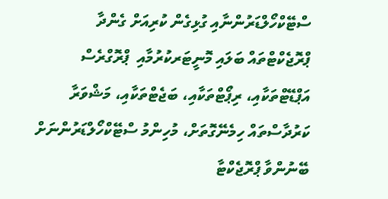ސްޓޭކްހޯލްޑަރުންނާއި ގުޅިގެން ކުރިއަށް ގެންދާ ޕްރޮޖެކްޓްތައް ބަލައި މޮނީޓަރކުރުމާއި  ޕްރޮގްރެސް އަޕްޑޭޓްތަކާއި، ރިޕޯޓްތަކާއި، ބަޖެޓްތަކާއި، މަޝްވަރާ ކަރުދާސްތައް ހިމެނޭގޮތަށް، މުހިންމު ސްޓޭކްހޯލްޑަރުންނަށް ބޭނުންވާ ޕްރޮޖެކްޓާ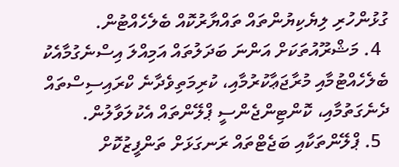ގުޅުންހުރި ލިޔެކިޔުންތައް ތައްޔާރުކޮއް ބެލެހެއްޓުން.
  4. މަޝްރޫއުތަކަށް އަންނަ ބަދަލުތައް އަމިއްލަ އިސްނެގުމާއެކު ބެލެހެއްޓުމާއި މުރާޖަޢާކުރުމާއި، ކުރިމަތިވެދާނެ ކްރައިސިސްތައް ދެނެގަތުމާއި، ކޮންޓިންޖެންސީ ޕްލޭންތައް އެކުލަވާލުން.
  5. ޕްލޭންތަކާއި ބަޖެޓްތައް ރަނގަޅަށް ތަންފީޒުކޮށް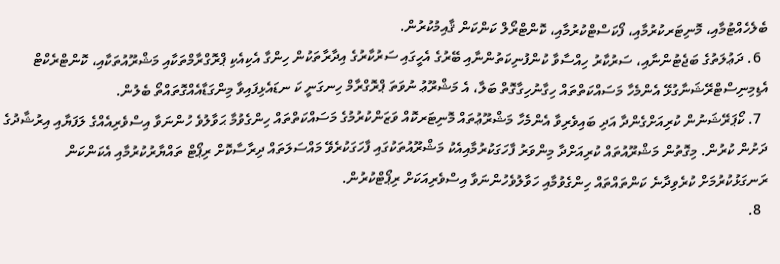ބެލެހެއްޓުމާއި، މޮނިޓަރކުރުމާއި، ފޯކަސްޓްކުރުމާއި، ކޮންޓްރޯލް ކަންކަން ޤާއިމުކުރުން.
  6. ދަޢުލަތުގެ ބަޖެޓުންނާއި، ސަރުކާރު ހިއްސާވާ ކުންފުނިކަތުންނާއި ބޭރުގެ އެހީގައި ސަރުކާރުގެ އިދާރާތަކުން ހިންގާ އެކިއެކި ޕްރޮގްރާމްތަކާއި މަޝްރޫއުތަކާއި، ކޮންޓްރެކްޓް އެޑިމިނިސްޓްރޭޝަނާގުޅޭ އެންމެހާ މަސައްކަތްތައް ހިގާނުހިގާގޮތް ބަލާ، އެ މަޝްރޫޢު ނުވަތަ ޕްރޮގްރާމް ހިނގަނީ ކަ ނޑައެޅިފައިވާ މިންގަޑާއެއްގޮތައްތޯ ބެލުން.
  7. ކޯޕަރޭޝަނުން ކުރިއަށްގެންދާ އަދި ބައިވެރިވާ އެންމެހާ މަޝްރޫޢުތައް މޮނިޓަރކޮއް ވަޒަންކުރުމުގެ މަސައްކަތްތައް ހިންގެވުމާ ޙަވާލުވެ ހުންނަވާ އިސްވެރިއެއްގެ ލަފަޔާއި އިރުޝާދުގެ ދަށުން ކުރުން. މިގޮތުން މަޝްރޫއުތައް ކުރިއަށްދާ މިންވަރު ފާހަގަކުރުމާއިއެކު މަޝްރޫއުތަކުގައި ފާހަގަކުރެވޭ މައްސަލަތައް ދިރާސާކޮށް ރިޕޯޓް ތައްޔާރުކުރުމާއި އެކަންކަން ރަނގަޅުކުރުމަށް ކުރެވިދާނެ ކަންތައްތައް ހިންގެވުމާއި ހަވާލުވެހުންނަވާ އިސްވެރިއަކަށް ރިޕޯޓްކުރުން.
  8.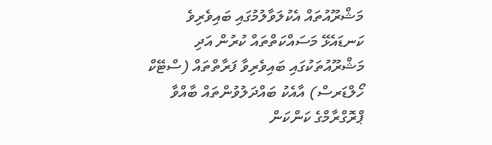މަޝްރޫއުތައް އެކުލަވާލުމުގައި ބައިވެރިވެ ކަނޑައެޅޭ މަސައްކަތްތައް ކުރުން އަދި މަޝްރޫއުތަކުގައި ބައިވެރިވާ ފަރާތްތައް (ސްޓޭކް ހޯލްޑަރސް) އާއެކު ބައްދަލުވުންތައް ބާއްވާ ޕްރޮގްރާމްގެ ކަންކަން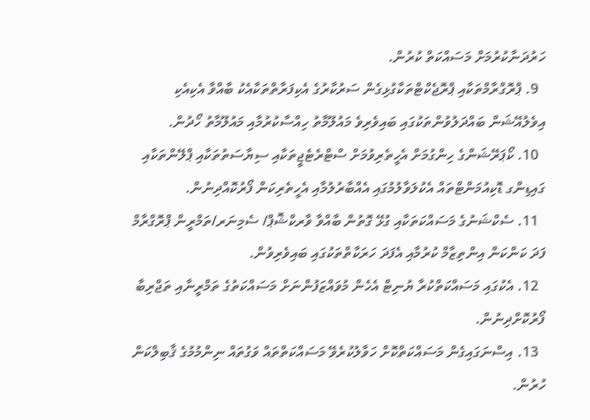ހަރުދަނާކުރުމަށް މަސައްކަތް ކުރުން.
  9. ޕްރޮގްރާމްތަކާއި ޕްރޮޖެކްޓްތަކާގުޅިގެން ސަރުކާރުގެ އެކިފަރާތްތަކާއެކު ބާއްވާ އެކިއެކި އިވެލުއޭޝަން ބައްދަލުވުންތަކުގައި ބައިވެރިވެ މައުލޫމާތު ހިއްސާކުރުމާއި މައުލޫމާތު ހޯދުން.
  10. ކޯޕަރޭޝަންގެ ހިންގުމަށް އެހީތެރިވުމަށް ސްޓްރެޓެޖީތަކާއި ސިޔާސަތުތަކާއި ޕްލޭންތަކާއި ގައިޑިންގ ޑޮކިއުމަންޓްތައް އެކުލަވާލުމުގައި އެއްބާރުލުމާއި އެހީތެރިކަން ފޯރުކޮއްދިނުން.
  11. ސެކްޝަނުގެ މަސައްކަތަކާއި ގުޅޭ ގޮތުން ބާއްވާ ވާރކްޝޮޕް/ ސެމިނަރ/ތަމްރީން ޕްރޮގްރާމް ފަދަ ކަންކަން އިންތިޒާމް ކުރުމާއި އެފަދަ ހަރަކާތްތަކުގައި ބައިވެރިވުން.
  12. އެކުގައި މަސައްކަތްކުރާ ޔުނިޓް އެހެން މުވައްޒަފުންނަށް މަސައްކަތުގެ ތަމްރީނާއި ތަޖްރިބާ ފޯރުކޮށްދިނުން.
  13. އިސްނަގައިގެން މަސައްކަތްކޮށް ހަވާލުކުރެވޭ މަސައްކަތްތައް ވަގުތައް ނިންމުމުގެ ޤާބިލްކަން ހުރުން.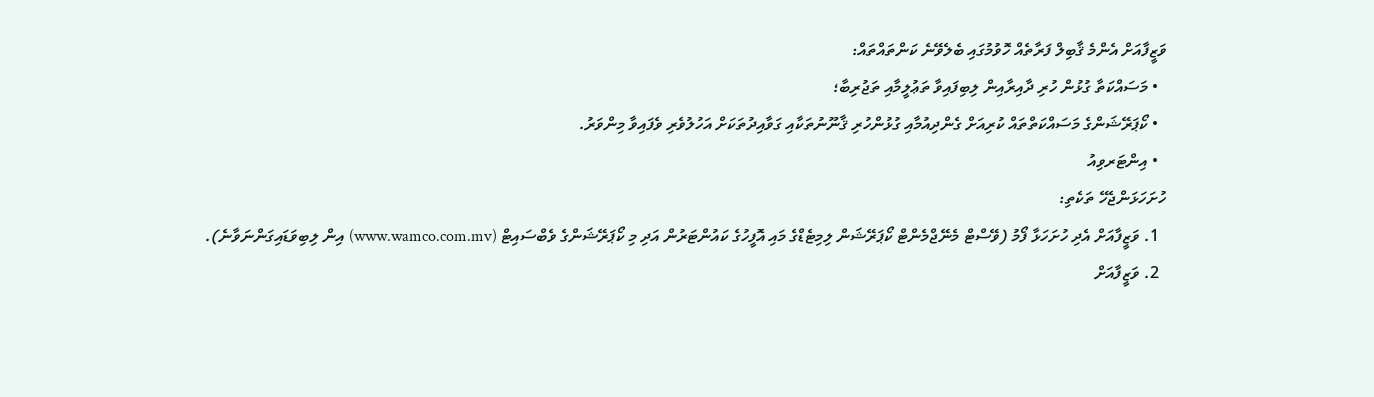ވަޒީފާއަށް އެންމެ ޤާބިލް ފަރާތެއް ހޮވުމުގައި ބެލެވޭނެ ކަންތައްތައް:
  • މަސައްކަތާ ގުޅުން ހުރި ދާއިރާއިން ލިބިފައިވާ ތަޢުލީމާއި ތަޖުރިބާ؛
  • ކޯޕަރޭޝަންގެ މަސައްކަތްތައް ކުރިއަށް ގެންދިއުމާއި ގުޅުންހުރި ޤާނޫނުތަކާއި ގަވާއިދުތަކަށް އަހުލުވެރި ވެފައިވާ މިންވަރު.
  • އިންޓަރވިއު
ހުށަހަޅަންޖެހޭ ތަކެތި:
  1. ވަޒީފާއަށް އެދި ހުށަހަޅާ ފޯމު (ވޭސްޓް މެނޭޖްމެންޓް ކޯޕަރޭޝަން ލިމިޓެޑްގެ މައި އޮފީހުގެ ކައުންޓަރުން އަދި މި ކޯޕަރޭޝަންގެ ވެބްސައިޓް (www.wamco.com.mv) އިން ލިބިވަޑައިގަންނަވާނެ).
  2. ވަޒީފާއަށް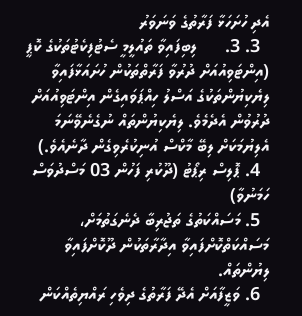އެދި ހުށަހަޅާ ފަރާތުގެ ވަނަވަރު
  3. 3.      ލިބިފައިވާ ތައުލީމީ ސެޓުފިކެޓުތަކުގެ ކޮޕީ (އިންޓަވިއުއަށް ދުރުވާ ފަރާތްތަކުން ހުށައަޅާފައިވާ ލިޔެކިޔުންތަކުގެ އަސްލު ހިއްޕަވައިގެން އިންޓަވިއުއަށް ދުރުވުން އެދެމެވެ. ލިޔެކިޔުންތައް ނުގެނެވޭނަމަ އެލިޔުމަކަށް ލިބޭ މާކްސް އުނިކުރެވިގެން ދާނެއެވެ.)
  4. ޕޮލިސް ރިޕޯޓު (ދޫކުރި ފަހުން 03 މަސްދުވަސް ހަމަނުވާ)
  5. މަސައްކަތުގެ ތަޖުރިބާ ދެނެގަތުމަށް، މަސައްކަތްކޮށްފައިވާ އިދާރާތަކުން ދޫކޮށްފައިވާ ލިޔުންތައް.
  6. ވަޒީފާއަށް އެދޭ ފަރާތުގެ ދިވެހި ރައްޔިތެއްކަން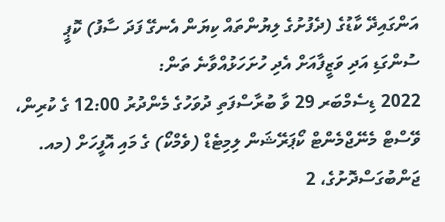އަންގައިދޭ ކާޑުގެ (ދެފުށުގެ ލިޔުންތައް ކިޔަން އެނގޭ ފަދަ ސާފު) ކޮޕީ
ސުންގަޑި އަދި ވަޒީފާއަށް އެދި ހުށަހަޅުއްވާނެ ތަން:
2022 ޑިސެމްބަރ 29 ވާ ބުރާސްފަތި ދުވަހުގެ މެންދުރު 12:00 ގެ ކުރިން، ވޭސްޓް މެނޭޖްމެންޓް ކޯޕަރޭޝަން ލިމިޓެޑް (ވެމްކޯ) ގެ މައި އޮފީހަށް (މއ. ޖަންބުގަސްދޮށުގެ، 2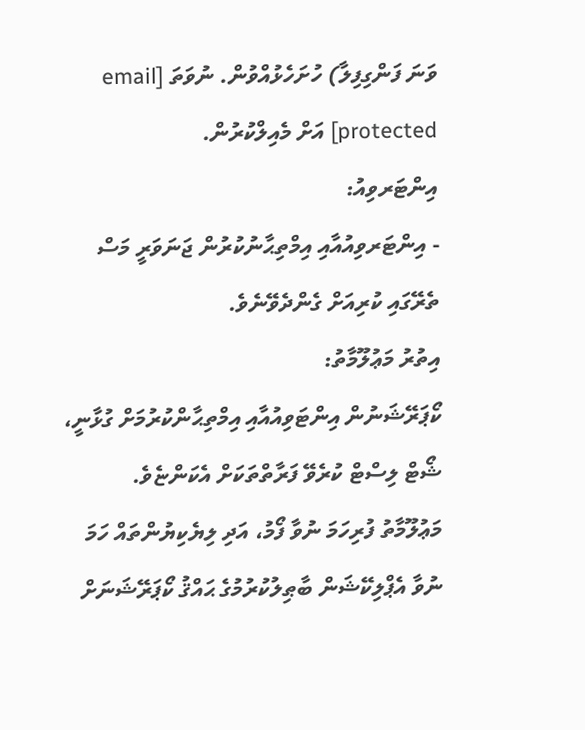ވަނަ ފަންގިފިލާ) ހުށަހެޅުއްވުން. ނުވަތަ [email protected] އަށް މެއިލްކުރުން.
އިންޓަރވިއު:
- އިންޓަރވިއުއާއި އިމްތިޙާނުކުރުން ޖަނަވަރީ މަސް ތެރޭގައި ކުރިއަށް ގެންދެވޭނެވެ.
އިތުރު މަޢުލޫމާތު:
ކޯޕަރޭޝަނުން އިންޓަވިއުއާއި އިމްތިޙާންކުރުމަށް ގުޅާނީ، ޝޯޓް ލިސްޓް ކުރެވޭ ފަރާތްތަކަށް އެކަންޏެވެ.
މަޢުލޫމާތު ފުރިހަމަ ނުވާ ފޯމު، އަދި ލިޔެކިޔުންތައް ހަމަ ނުވާ އެޕްލިކޭޝަން ބާޠިލުކުރުމުގެ ޙައްޤު ކޯޕަރޭޝަނަށް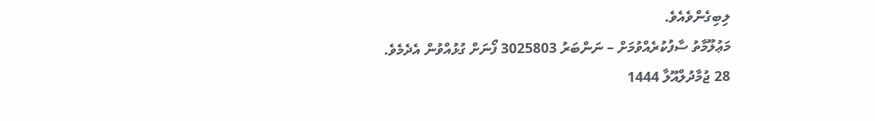ލިބިގެންވެއެވެ.
މަޢުލޫމާތު ސާފުކުރެއްވުމަށް – ނަންބަރު 3025803 ފޯނަށް ގުޅުއްވުން އެދެމެވެ.
28 ޖުމާދުލްއޫލާ 1444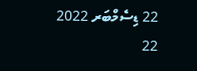22 ޑިސެމްބަރ 2022
22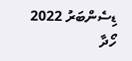ޑިސެންބަރު 2022
ހޯދާ